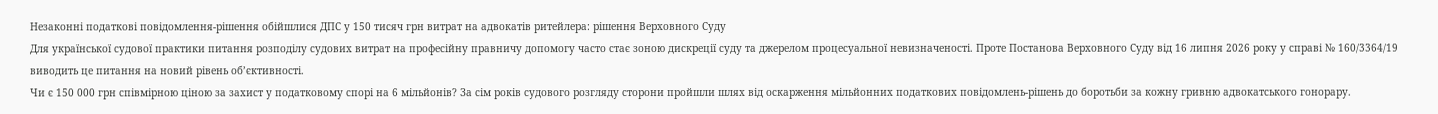Незаконні податкові повідомлення-рішення обійшлися ДПС у 150 тисяч грн витрат на адвокатів ритейлера: рішення Верховного Суду
Для української судової практики питання розподілу судових витрат на професійну правничу допомогу часто стає зоною дискреції суду та джерелом процесуальної невизначеності. Проте Постанова Верховного Суду від 16 липня 2026 року у справі № 160/3364/19 виводить це питання на новий рівень об’єктивності.
Чи є 150 000 грн співмірною ціною за захист у податковому спорі на 6 мільйонів? За сім років судового розгляду сторони пройшли шлях від оскарження мільйонних податкових повідомлень-рішень до боротьби за кожну гривню адвокатського гонорару.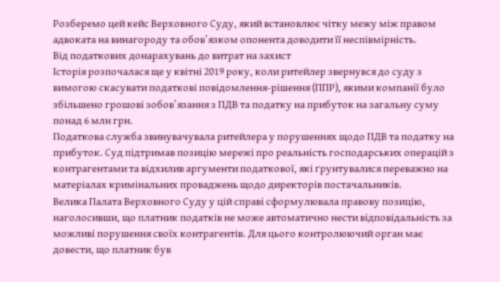Розберемо цей кейс Верховного Суду, який встановлює чітку межу між правом адвоката на винагороду та обов’язком опонента доводити її неспівмірність.
Від податкових донарахувань до витрат на захист
Історія розпочалася ще у квітні 2019 року, коли ритейлер звернувся до суду з вимогою скасувати податкові повідомлення-рішення (ППР), якими компанії було збільшено грошові зобов’язання з ПДВ та податку на прибуток на загальну суму понад 6 млн грн.
Податкова служба звинувачувала ритейлера у порушеннях щодо ПДВ та податку на прибуток. Суд підтримав позицію мережі про реальність господарських операцій з контрагентами та відхилив аргументи податкової, які ґрунтувалися переважно на матеріалах кримінальних проваджень щодо директорів постачальників.
Велика Палата Верховного Суду у цій справі сформулювала правову позицію, наголосивши, що платник податків не може автоматично нести відповідальність за можливі порушення своїх контрагентів. Для цього контролюючий орган має довести, що платник був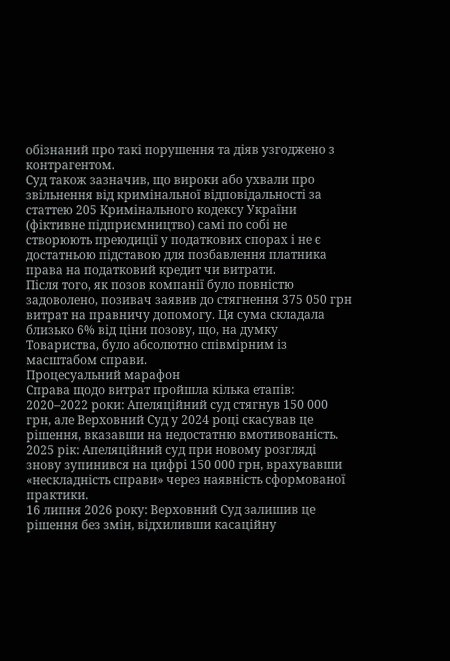обізнаний про такі порушення та діяв узгоджено з контрагентом.
Суд також зазначив, що вироки або ухвали про звільнення від кримінальної відповідальності за статтею 205 Кримінального кодексу України (фіктивне підприємництво) самі по собі не створюють преюдиції у податкових спорах і не є достатньою підставою для позбавлення платника права на податковий кредит чи витрати.
Після того, як позов компанії було повністю задоволено, позивач заявив до стягнення 375 050 грн витрат на правничу допомогу. Ця сума складала близько 6% від ціни позову, що, на думку Товариства, було абсолютно співмірним із масштабом справи.
Процесуальний марафон
Справа щодо витрат пройшла кілька етапів:
2020–2022 роки: Апеляційний суд стягнув 150 000 грн, але Верховний Суд у 2024 році скасував це рішення, вказавши на недостатню вмотивованість.
2025 рік: Апеляційний суд при новому розгляді знову зупинився на цифрі 150 000 грн, врахувавши «нескладність справи» через наявність сформованої практики.
16 липня 2026 року: Верховний Суд залишив це рішення без змін, відхиливши касаційну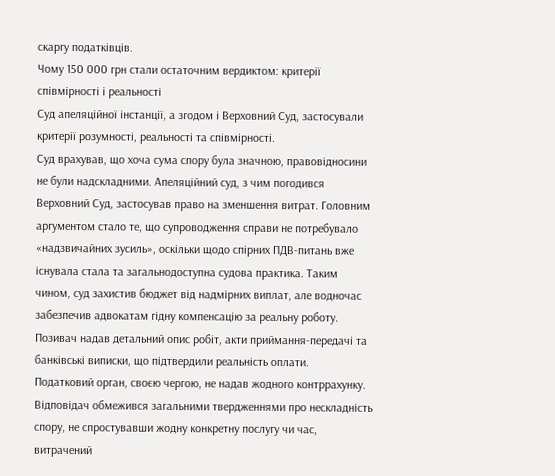скаргу податківців.
Чому 150 000 грн стали остаточним вердиктом: критерії співмірності і реальності
Суд апеляційної інстанції, а згодом і Верховний Суд, застосували критерії розумності, реальності та співмірності.
Суд врахував, що хоча сума спору була значною, правовідносини не були надскладними. Апеляційний суд, з чим погодився Верховний Суд, застосував право на зменшення витрат. Головним аргументом стало те, що супроводження справи не потребувало «надзвичайних зусиль», оскільки щодо спірних ПДВ-питань вже існувала стала та загальнодоступна судова практика. Таким чином, суд захистив бюджет від надмірних виплат, але водночас забезпечив адвокатам гідну компенсацію за реальну роботу.
Позивач надав детальний опис робіт, акти приймання-передачі та банківські виписки, що підтвердили реальність оплати.
Податковий орган, своєю чергою, не надав жодного контррахунку. Відповідач обмежився загальними твердженнями про нескладність спору, не спростувавши жодну конкретну послугу чи час, витрачений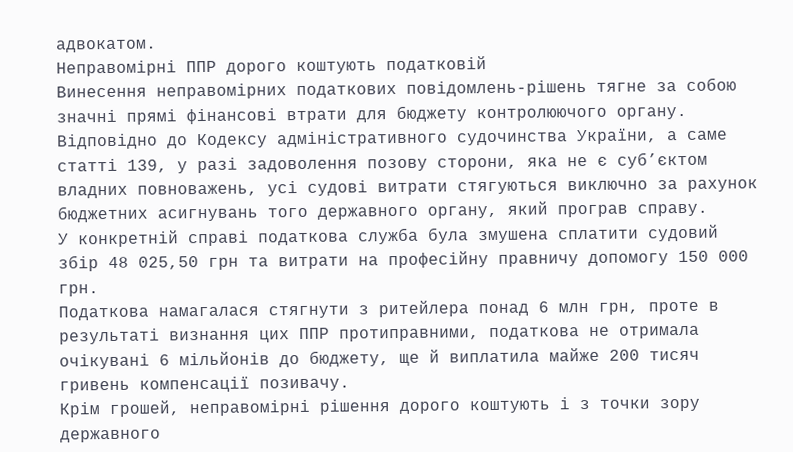адвокатом.
Неправомірні ППР дорого коштують податковій
Винесення неправомірних податкових повідомлень-рішень тягне за собою значні прямі фінансові втрати для бюджету контролюючого органу.
Відповідно до Кодексу адміністративного судочинства України, а саме статті 139, у разі задоволення позову сторони, яка не є суб’єктом владних повноважень, усі судові витрати стягуються виключно за рахунок бюджетних асигнувань того державного органу, який програв справу.
У конкретній справі податкова служба була змушена сплатити судовий збір 48 025,50 грн та витрати на професійну правничу допомогу 150 000 грн.
Податкова намагалася стягнути з ритейлера понад 6 млн грн, проте в результаті визнання цих ППР протиправними, податкова не отримала очікувані 6 мільйонів до бюджету, ще й виплатила майже 200 тисяч гривень компенсації позивачу.
Крім грошей, неправомірні рішення дорого коштують і з точки зору державного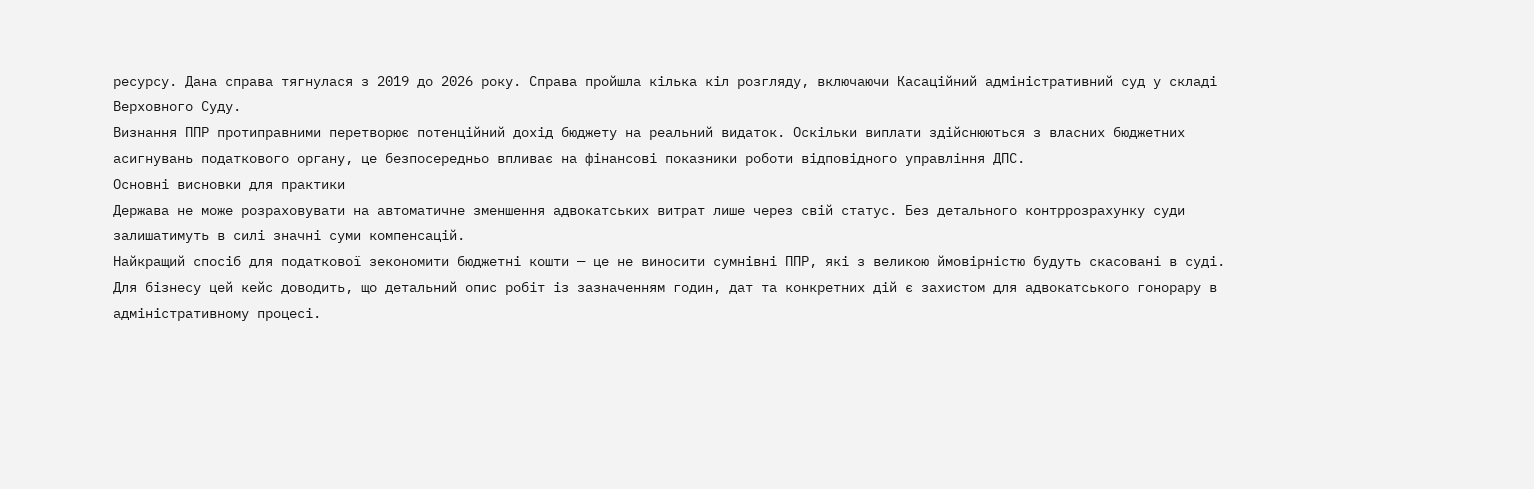ресурсу. Дана справа тягнулася з 2019 до 2026 року. Справа пройшла кілька кіл розгляду, включаючи Касаційний адміністративний суд у складі Верховного Суду.
Визнання ППР протиправними перетворює потенційний дохід бюджету на реальний видаток. Оскільки виплати здійснюються з власних бюджетних асигнувань податкового органу, це безпосередньо впливає на фінансові показники роботи відповідного управління ДПС.
Основні висновки для практики
Держава не може розраховувати на автоматичне зменшення адвокатських витрат лише через свій статус. Без детального контррозрахунку суди залишатимуть в силі значні суми компенсацій.
Найкращий спосіб для податкової зекономити бюджетні кошти — це не виносити сумнівні ППР, які з великою ймовірністю будуть скасовані в суді.
Для бізнесу цей кейс доводить, що детальний опис робіт із зазначенням годин, дат та конкретних дій є захистом для адвокатського гонорару в адміністративному процесі.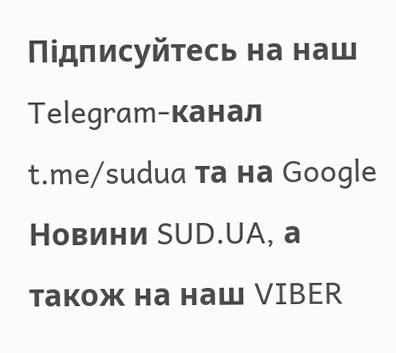Підписуйтесь на наш Telegram-канал t.me/sudua та на Google Новини SUD.UA, а також на наш VIBER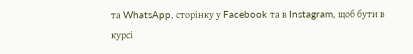та WhatsApp, сторінку у Facebook та в Instagram, щоб бути в курсі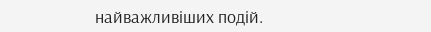найважливіших подій.